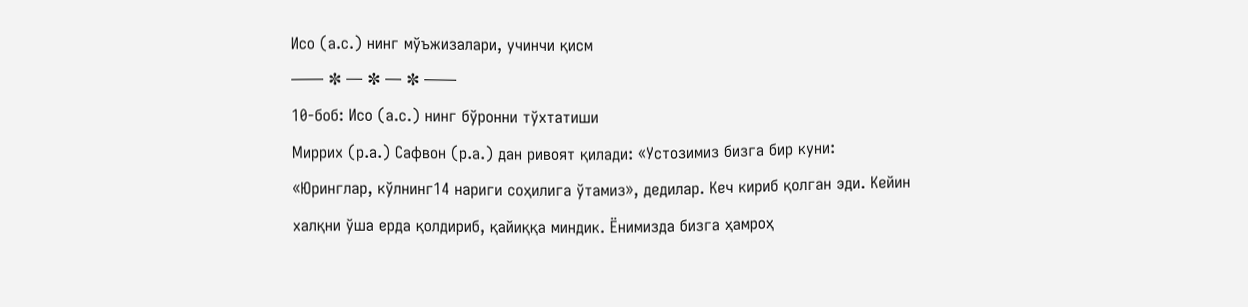Исо (а.с.) нинг мўъжизалари, учинчи қисм
―― ✼ ― ✼ ― ✼ ――
10-боб: Исо (а.с.) нинг бўронни тўхтатиши
Миррих (р.а.) Сафвон (р.а.) дан ривоят қилади: «Устозимиз бизга бир куни: «Юринглар, кўлнинг14 нариги соҳилига ўтамиз», дедилар. Кеч кириб қолган эди. Кейин халқни ўша ерда қолдириб, қайиққа миндик. Ёнимизда бизга ҳамроҳ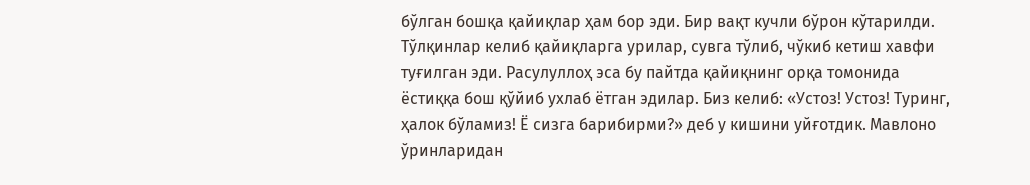бўлган бошқа қaйиқлар ҳам бор эди. Бир вақт кучли бўрон кўтарилди. Тўлқинлар келиб қайиқларга урилар, сувга тўлиб, чўкиб кетиш хавфи туғилган эди. Расулуллоҳ эса бу пайтда қайиқнинг орқа томонида ёстиққа бош қўйиб ухлаб ётган эдилар. Биз келиб: «Устоз! Устоз! Туринг, ҳалок бўламиз! Ё сизга барибирми?» деб у кишини уйғотдик. Мавлоно ўринларидан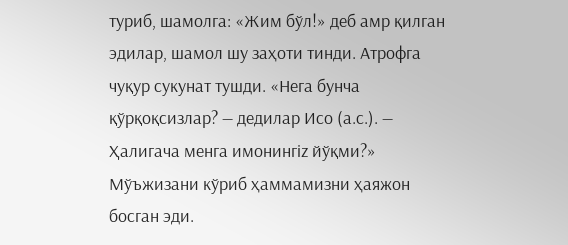туриб, шамолга: «Жим бўл!» деб амр қилган эдилар, шамол шу заҳоти тинди. Атрофга чуқур сукунат тушди. «Нега бунча қўрқоқсизлар? — дедилар Исо (а.с.). — Ҳалигача менга имонингiz йўқми?» Мўъжизани кўриб ҳаммамизни ҳаяжон босган эди.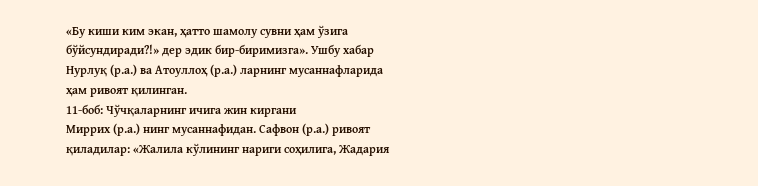«Бу киши ким экан, ҳатто шамолу сувни ҳам ўзига бўйсундиради?!» дер эдик бир-биримизга». Ушбу хабар Нурлуқ (р.а.) ва Атоуллоҳ (р.а.) ларнинг мусаннафларида ҳам ривоят қилинган.
11-боб: Чўчқаларнинг ичига жин киргани
Миррих (р.а.) нинг мусаннафидан. Сафвон (р.а.) ривоят қиладилар: «Жалила кўлининг нариги соҳилига, Жадария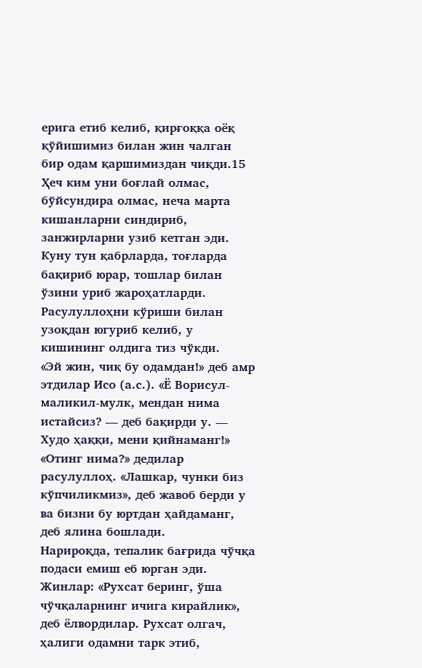ерига етиб келиб, қирғоққа оёқ қўйишимиз билан жин чалган бир одам қаршимиздан чиқди.15 Ҳеч ким уни боғлай олмас, бўйсундира олмас, неча марта кишанларни синдириб, занжирларни узиб кетган эди. Куну тун қабрларда, тоғларда бақириб юрар, тошлар билан ўзини уриб жароҳатларди. Расулуллоҳни кўриши билан узоқдан югуриб келиб, у кишининг олдига тиз чўкди.
«Эй жин, чиқ бу одамдан!» деб амр этдилар Исо (а.с.). «Ё Ворисул-маликил-мулк, мендан нима истайсиз? — деб бақирди у. — Худо ҳаққи, мени қийнаманг!» «Отинг нима?» дедилар расулуллоҳ. «Лашкар, чунки биз кўпчиликмиз», деб жавоб берди у ва бизни бу юртдан ҳайдаманг, деб ялина бошлади.
Нарироқда, тепалик бағрида чўчқа подаси емиш еб юрган эди. Жинлар: «Рухсат беринг, ўша чўчқаларнинг ичига кирайлик», деб ёлвордилар. Рухсат олгач, ҳалиги одамни тарк этиб,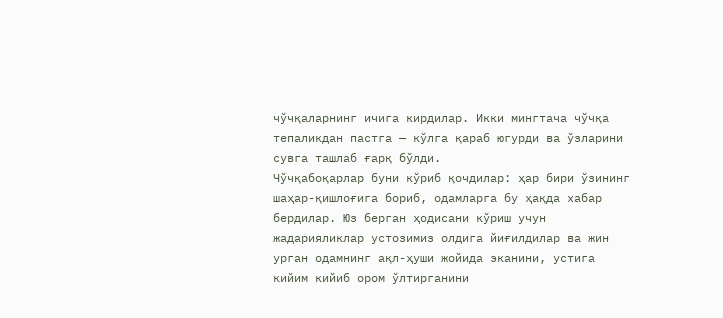чўчқаларнинг ичига кирдилар. Икки мингтача чўчқа тепаликдан пастга — кўлга қараб югурди ва ўзларини сувга ташлаб ғарқ бўлди.
Чўчқабоқарлар буни кўриб қочдилар: ҳар бири ўзининг шаҳар-қишлоғига бориб, одамларга бу ҳақда хабар бердилар. Юз берган ҳодисани кўриш учун жадарияликлар устозимиз олдига йиғилдилар ва жин урган одамнинг ақл-ҳуши жойида эканини, устига кийим кийиб ором ўлтирганини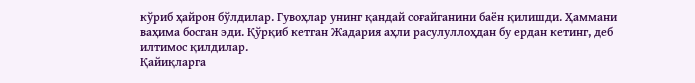кўриб ҳайрон бўлдилар. Гувоҳлар унинг қандай соғайганини баён қилишди. Ҳаммани ваҳима босган эди. Қўрқиб кетган Жадария аҳли расулуллоҳдан бу ердан кетинг, деб илтимос қилдилар.
Қайиқларга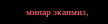минар эканмиз,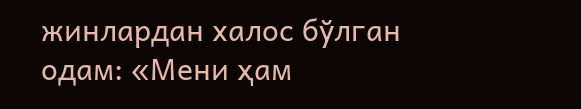жинлардан халос бўлган одам: «Мени ҳам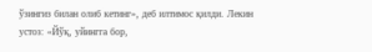ўзингиз билан олиб кетинг», деб илтимос қилди. Лекин устоз: «Йўқ, уйингга бор,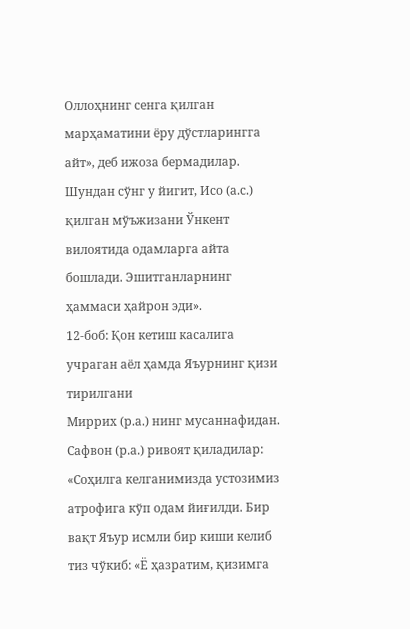Оллоҳнинг сенга қилган марҳаматини ёру дўстларингга айт», деб ижоза бермадилар. Шундан сўнг у йигит, Исо (а.с.) қилган мўъжизани Ўнкент вилоятида одамларга айта бошлади. Эшитганларнинг ҳаммаси ҳайрон эди».
12-боб: Қон кетиш касалига учраган аёл ҳамда Яъурнинг қизи тирилгани
Миррих (р.а.) нинг мусаннафидан. Сафвон (р.а.) ривоят қиладилар: «Соҳилга келганимизда устозимиз атрофига кўп одам йиғилди. Бир вақт Яъур исмли бир киши келиб тиз чўкиб: «Ё ҳазратим, қизимга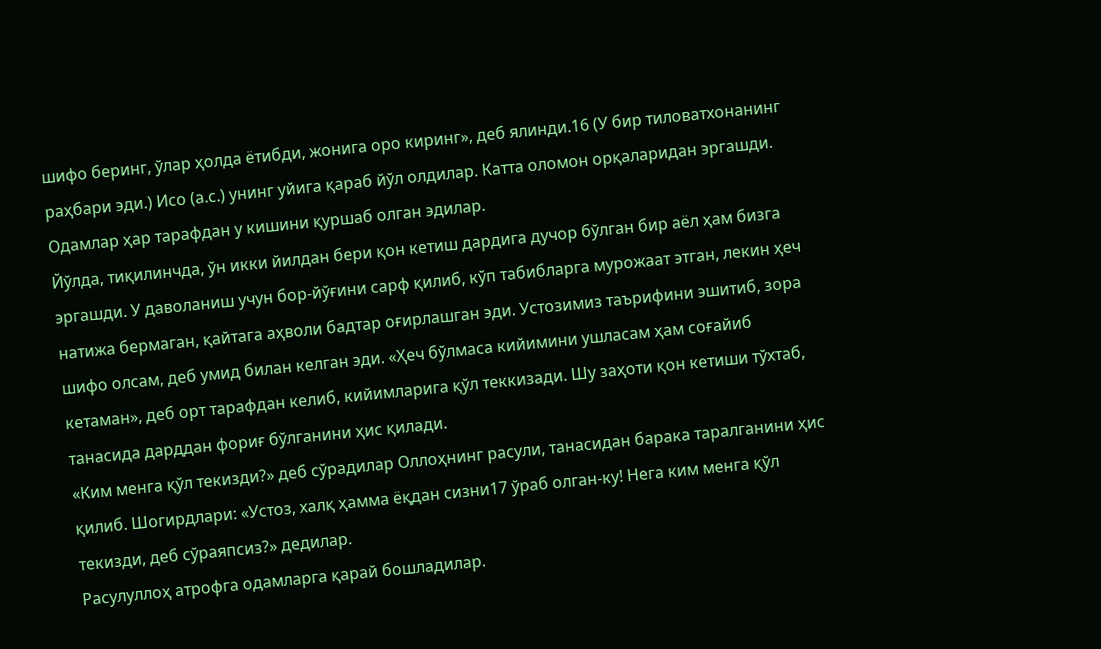шифо беринг, ўлар ҳолда ётибди, жонига оро киринг», деб ялинди.16 (У бир тиловатхонанинг раҳбари эди.) Исо (а.с.) унинг уйига қараб йўл олдилар. Катта оломон орқаларидан эргашди. Одамлар ҳар тарафдан у кишини қуршаб олган эдилар.
Йўлда, тиқилинчда, ўн икки йилдан бери қон кетиш дардига дучор бўлган бир аёл ҳам бизга эргашди. У даволаниш учун бор-йўғини сарф қилиб, кўп табибларга мурожаат этган, лекин ҳеч натижа бермаган, қайтага аҳволи бадтар оғирлашган эди. Устозимиз таърифини эшитиб, зора шифо олсам, деб умид билан келган эди. «Ҳеч бўлмаса кийимини ушласам ҳам соғайиб кетаман», деб орт тарафдан келиб, кийимларига қўл теккизади. Шу заҳоти қон кетиши тўхтаб, танасида дарддан фориғ бўлганини ҳис қилади.
«Ким менга қўл текизди?» деб сўрадилар Оллоҳнинг расули, танасидан барака таралганини ҳис қилиб. Шогирдлари: «Устоз, халқ ҳамма ёқдан сизни17 ўраб олган-ку! Нега ким менга қўл текизди, деб сўраяпсиз?» дедилар.
Расулуллоҳ атрофга одамларга қарай бошладилар.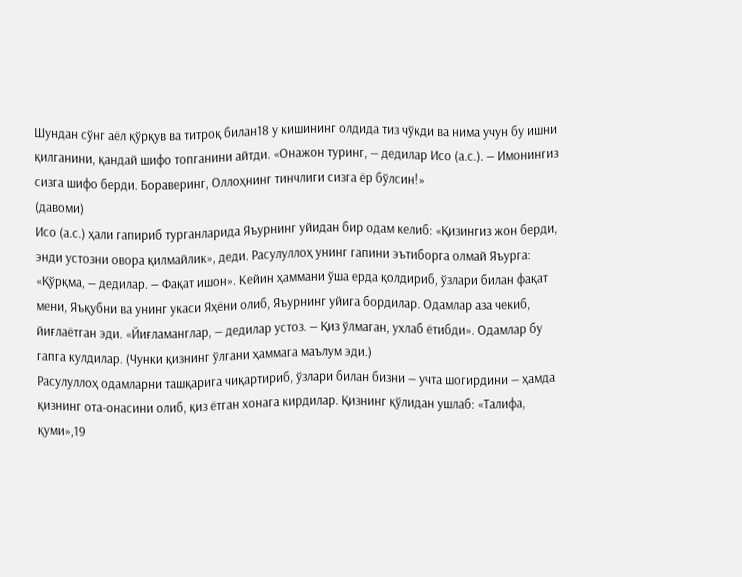Шундан сўнг аёл қўрқув ва титроқ билан18 у кишининг олдида тиз чўкди ва нима учун бу ишни қилганини, қандай шифо топганини айтди. «Онажон туринг, — дедилар Исо (а.с.). — Имонингиз сизга шифо берди. Бораверинг, Оллоҳнинг тинчлиги сизга ёр бўлсин!»
(давоми)
Исо (а.с.) ҳали гапириб турганларида Яъурнинг уйидан бир одам келиб: «Қизингиз жон берди, энди устозни овора қилмайлик», деди. Расулуллоҳ унинг гапини эътиборга олмай Яъурга: «Қўрқма, — дедилар. — Фақат ишон». Кейин ҳаммани ўша ерда қолдириб, ўзлари билан фақат мени, Яъқубни ва унинг укаси Яҳёни олиб, Яъурнинг уйига бордилар. Одамлар аза чекиб, йиғлаётган эди. «Йиғламанглар, — дедилар устоз. — Қиз ўлмаган, ухлаб ётибди». Одамлар бу гапга кулдилар. (Чунки қизнинг ўлгани ҳаммага маълум эди.)
Расулуллоҳ одамларни ташқарига чиқартириб, ўзлари билан бизни — учта шогирдини — ҳамда қизнинг ота-онасини олиб, қиз ётган хонага кирдилар. Қизнинг қўлидан ушлаб: «Талифа, қуми»,19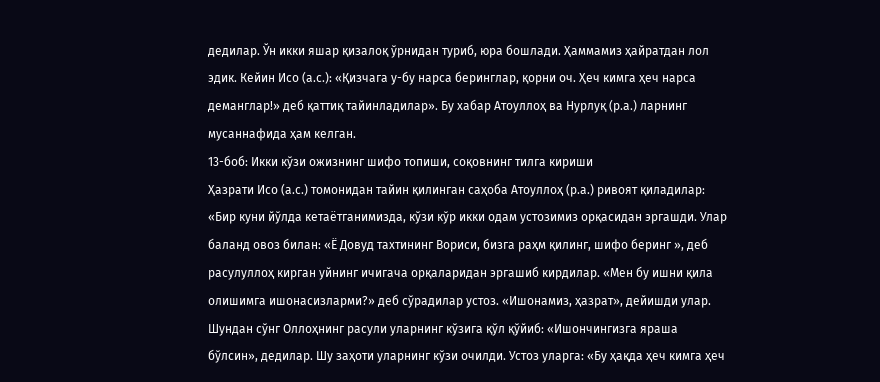дедилар. Ўн икки яшар қизалоқ ўрнидан туриб, юра бошлади. Ҳаммамиз ҳайратдан лол эдик. Кейин Исо (а.с.): «Қизчага у-бу нарса беринглар, қорни оч. Ҳеч кимга ҳеч нарса деманглар!» деб қаттиқ тайинладилар». Бу хабар Атоуллоҳ ва Нурлуқ (р.а.) ларнинг мусаннафида ҳам келган.
13-боб: Икки кўзи ожизнинг шифо топиши, соқовнинг тилга кириши
Ҳазрати Исо (а.с.) томонидан тайин қилинган саҳоба Атоуллоҳ (р.а.) ривоят қиладилар: «Бир куни йўлда кетаётганимизда, кўзи кўр икки одам устозимиз орқасидан эргашди. Улар баланд овоз билан: «Ё Довуд тахтининг Вориси, бизга раҳм қилинг, шифо беринг », деб расулуллоҳ кирган уйнинг ичигача орқаларидан эргашиб кирдилар. «Мен бу ишни қила олишимга ишонасизларми?» деб сўрадилар устоз. «Ишонамиз, ҳазрат», дейишди улар. Шундан сўнг Оллоҳнинг расули уларнинг кўзига қўл қўйиб: «Ишончингизга яраша бўлсин», дедилар. Шу заҳоти уларнинг кўзи очилди. Устоз уларга: «Бу ҳақда ҳеч кимга ҳеч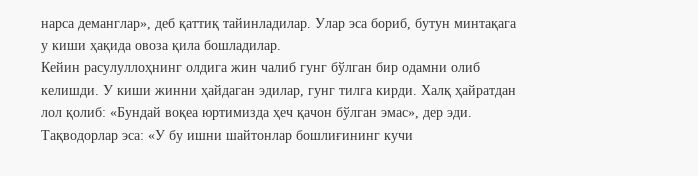нарса деманглар», деб қаттиқ тайинладилар. Улар эса бориб, бутун минтақага у киши ҳақида овоза қила бошладилар.
Кейин расулуллоҳнинг олдига жин чалиб гунг бўлган бир одамни олиб келишди. У киши жинни ҳайдаган эдилар, гунг тилга кирди. Халқ ҳайратдан лол қолиб: «Бундай воқеа юртимизда ҳеч қачон бўлган эмас», дер эди. Тақводорлар эса: «У бу ишни шайтонлар бошлиғининг кучи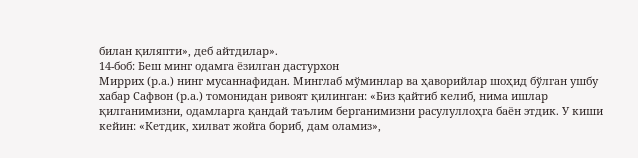билан қиляпти», деб айтдилар».
14-боб: Беш минг одамга ёзилган дастурхон
Миррих (р.а.) нинг мусаннафидан. Минглаб мўминлар ва ҳаворийлар шоҳид бўлган ушбу хабар Сафвон (р.а.) томонидан ривоят қилинган: «Биз қайтиб келиб, нима ишлар қилганимизни, одамларга қандай таълим берганимизни расулуллоҳга баён этдик. У киши кейин: «Кетдик, хилват жойга бориб, дам оламиз»,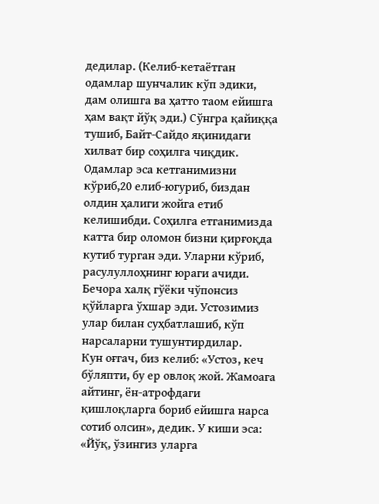дедилар. (Келиб-кетаётган одамлар шунчалик кўп эдики, дам олишга ва ҳатто таом ейишга ҳам вақт йўқ эди.) Сўнгра қайиққа тушиб, Байт-Сайдо яқинидаги хилват бир соҳилга чиқдик. Одамлар эса кетганимизни кўриб,20 елиб-югуриб, биздан олдин ҳалиги жойга етиб келишибди. Соҳилга етганимизда катта бир оломон бизни қирғоқда кутиб турган эди. Уларни кўриб, расулуллоҳнинг юраги ачиди. Бечора халқ гўёки чўпонсиз қўйларга ўхшар эди. Устозимиз улар билан суҳбатлашиб, кўп нарсаларни тушунтирдилар.
Кун оғгач, биз келиб: «Устоз, кеч бўляпти, бу ер овлоқ жой. Жамоага айтинг, ён-атрофдаги қишлоқларга бориб ейишга нарса сотиб олсин», дедик. У киши эса: «Йўқ, ўзингиз уларга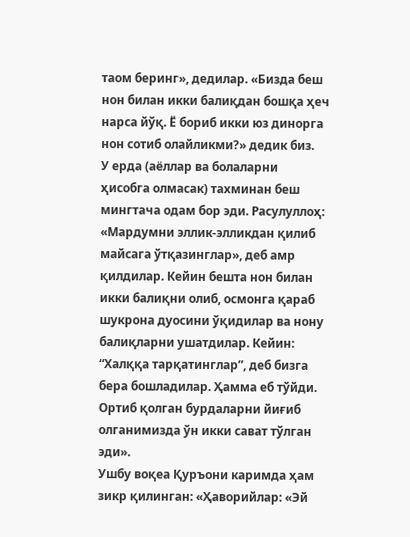таом беринг», дедилар. «Бизда беш нон билан икки балиқдан бошқа ҳеч нарса йўқ. Ё бориб икки юз динорга нон сотиб олайликми?» дедик биз.
У ерда (аёллар ва болаларни ҳисобга олмасак) тахминан беш мингтача одам бор эди. Расулуллоҳ: «Мардумни эллик-элликдан қилиб майсага ўтқазинглар», деб амр қилдилар. Кейин бешта нон билан икки балиқни олиб, осмонга қараб шукрона дуосини ўқидилар ва нону балиқларни ушатдилар. Кейин: “Халққа тарқатинглар”, деб бизга бера бошладилар. Ҳамма еб тўйди. Ортиб қолган бурдаларни йиғиб олганимизда ўн икки сават тўлган эди».
Ушбу воқеа Қуръони каримда ҳам зикр қилинган: «Ҳаворийлар: «Эй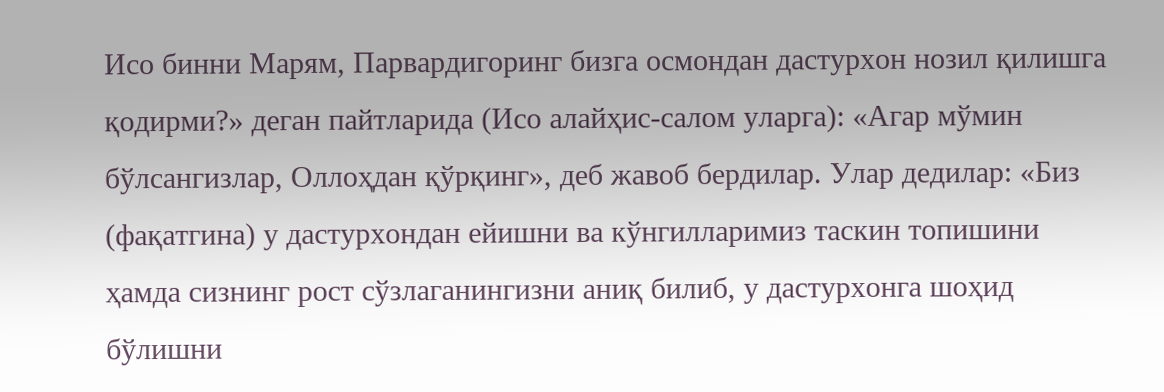Исо бинни Марям, Парвардигоринг бизга осмондан дастурхон нозил қилишга қодирми?» деган пайтларида (Исо алайҳис-салом уларга): «Агар мўмин бўлсангизлар, Оллоҳдан қўрқинг», деб жавоб бердилар. Улар дедилар: «Биз (фақатгина) у дастурхондан ейишни ва кўнгилларимиз таскин топишини ҳамда сизнинг рост сўзлаганингизни аниқ билиб, у дастурхонга шоҳид бўлишни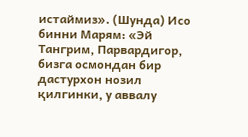истаймиз». (Шунда) Исо бинни Марям: «Эй Тангрим, Парвардигор, бизга осмондан бир дастурхон нозил қилгинки, у аввалу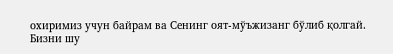охиримиз учун байрам ва Сенинг оят-мўъжизанг бўлиб қолгай. Бизни шу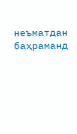неъматдан баҳраманд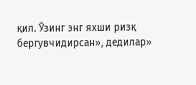қил. Ўзинг энг яхши ризқ бергувчидирсан», дедилар»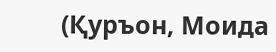(Қуръон, Моида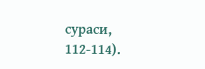сураси, 112-114).